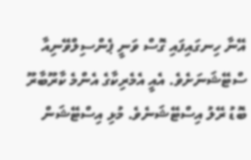އޭނާ ހިނގައިފައި ގޮސް ވަނީ ޕެންސިލްވޭނިއާ ސްޓޭޝަނަށެވެ. އެއީ އެމެރިކާގެ އެންމެ ކާރޫބާރޫ ބޮޑު ރޭލު އިސްޓޭޝަނެވެ. މުޅި އިސްޓޭޝަން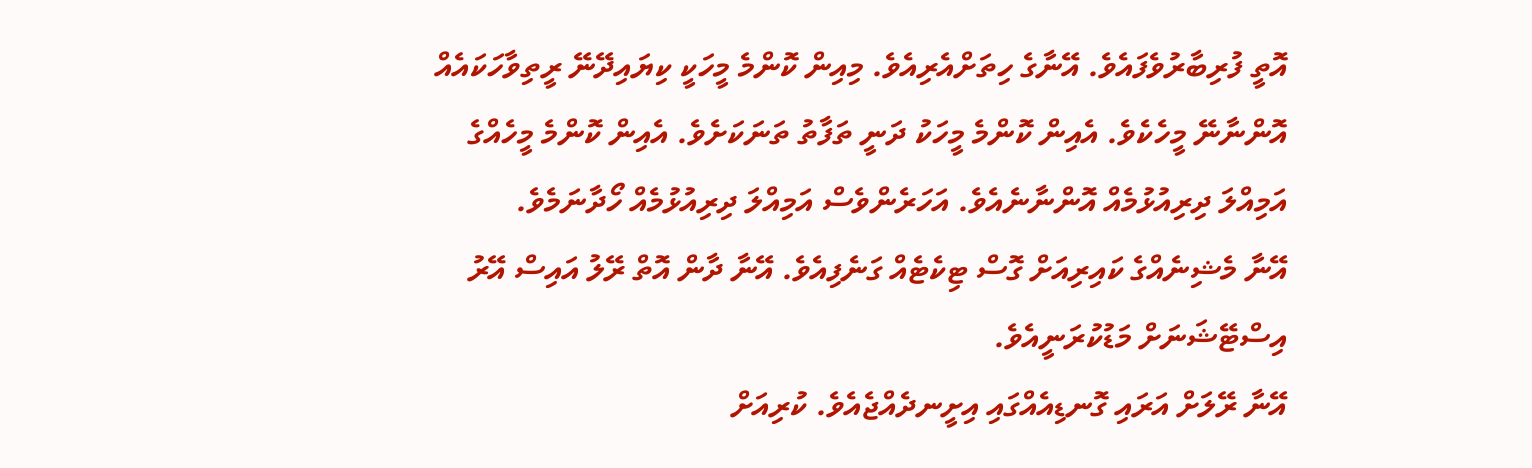އޮތީ ފުރިބާރުވެފައެވެ. އޭނާގެ ހިތަށްއެރިއެވެ. މިއިން ކޮންމެ މީހަކީ ކިޔައިދޭނޭ ރީތިވާހަކައެއް އޮންނާނޭ މީހެކެވެ. އެއިން ކޮންމެ މީހަކު ދަނީ ތަފާތު ތަނަކަށެވެ. އެއިން ކޮންމެ މީހެއްގެ އަމިއްލަ ދިރިއުޅުމެއް އޮންނާނެއެވެ. އަހަރެންވެސް އަމިއްލަ ދިރިއުޅުމެއް ހޯދާނަމެވެ.
އޭނާ މެޝިނެއްގެ ކައިރިއަށް ގޮސް ޓިކެޓެއް ގަނެފިއެވެ. އޭނާ ދާން އޮތް ރޭލު އައިސް އޭރު އިސްޓޭޝަނަށް މަޑުކުރަނީއެވެ.
އޭނާ ރޭލަށް އަރައި ގޮނޑިއެއްގައި އިށީނދެއްޖެއެވެ. ކުރިއަށް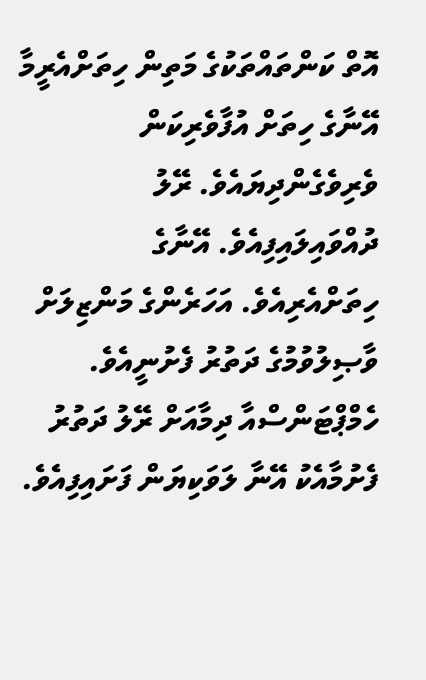އޮތް ކަންތައްތަކުގެ މަތިން ހިތަށްއެރީމާ އޭނާގެ ހިތަށް އުފާވެރިކަން ވެރިވެގެންދިޔައެވެ. ރޭލު ދުއްވައިލައިފިއެވެ. އޭނާގެ ހިތަށްއެރިއެވެ. އަހަރެންގެ މަންޒިލަށް ވާޞިލުވުމުގެ ދަތުރު ފެށުނީއެވެ.
ހެމްޕްޓަންސްއާ ދިމާއަށް ރޭލު ދަތުރު ފެށުމާއެކު އޭނާ ލަވަކިޔަން ފަށައިފިއެވެ.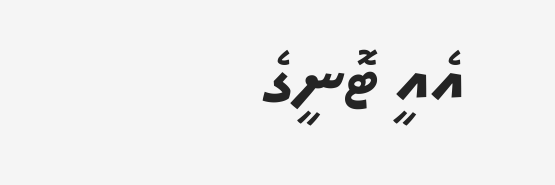އެއީ ޓޮނީގެ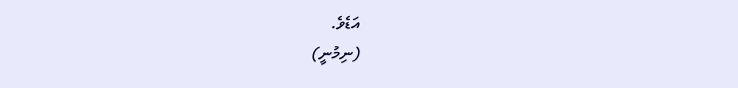އަޑެވެ.
(ނިމުނީ)